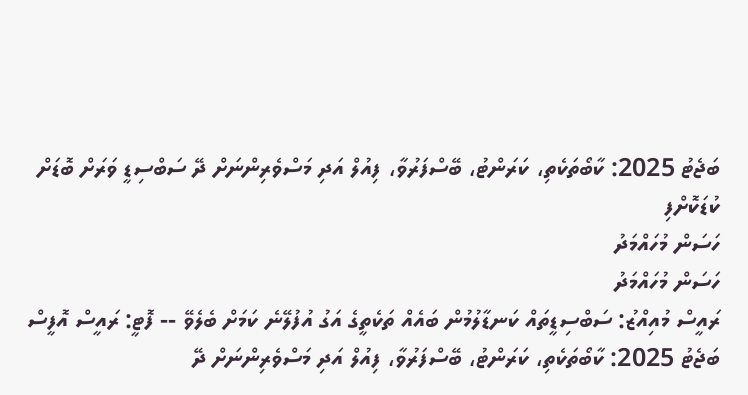ބަޖެޓު 2025: ކާބޯތަކެތި، ކަރަންޓު، ބޭސްފަރުވާ، ފިއުލް އަދި މަސްވެރިންނަށް ދޭ ސަބްސިޑީ ވަރަށް ބޮޑަށް ކުޑަކޮށްފި
ހަސަން މުހައްމަދު
ހަސަން މުހައްމަދު
ރައީސް މުއިއްޒު: ސަބްސިޑީތައް ކަނޑާލުމުން ބައެއް ތަކެތީގެ އަގު އުފުލޭނެ ކަމަށް ބެލެވޭ -- ފޮޓީ: ރައީސް އޮފީސް
ބަޖެޓު 2025: ކާބޯތަކެތި، ކަރަންޓު، ބޭސްފަރުވާ، ފިއުލް އަދި މަސްވެރިންނަށް ދޭ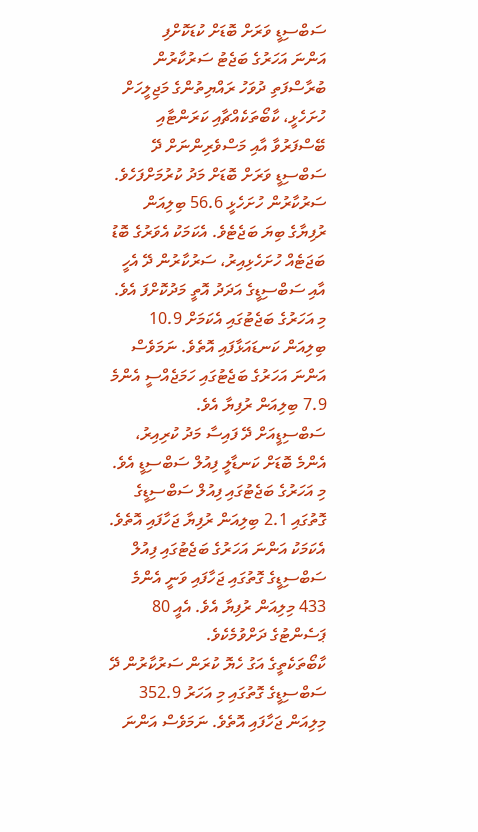ސަބްސިޑީ ވަރަށް ބޮޑަށް ކުޑަކޮށްފި
އަންނަ އަހަރުގެ ބަޖެޓު ސަރުކާރުން ބުރާސްފަތި ދުވަހު ރައްޔިތުންގެ މަޖިލީހަށް ހުށަހެޅީ، ކާބޯތަކެއްޗާއި ކަރަންޓާއި ބޭސްފަރުވާ އާއި މަސްވެރިންނަށް ދޭ ސަބްސިޑީ ވަރަށް ބޮޑަށް މަދު ކުރުމަށްފަހެވެ.
ސަރުކާރުން ހުށަހެޅީ 56.6 ބިލިއަން ރުފިޔާގެ ބިޔަ ބަޖެޓެވެ. އެކަމަކު އެވަރުގެ ބޮޑު ބަޖަޓެއް ހުށަހެޅިއިރު، ސަރުކާރުން ދޭ އެހީ އާއި ސަބްސިޑީގެ އަދަދު އޮތީ މަދުކޮށްފަ އެވެ. މި އަހަރުގެ ބަޖެޓުގައި އެކަމަށް 10.9 ބިލިއަން ކަނޑައަޅާފައި އޮތެވެ. ނަމަވެސް އަންނަ އަހަރުގެ ބަޖެޓުގައި ހަމަޖެއްސީ އެންމެ 7.9 ބިލިއަން ރުފިޔާ އެވެ.
ސަބްސިޑީއަށް ދޭ ފައިސާ މަދު ކުރިއިރު، އެންމެ ބޮޑަށް ކަނޑާލީ ފިއުލް ސަބްސިޑީ އެވެ. މި އަހަރުގެ ބަޖެޓުގައި ފިއުލް ސަބްސިޑީގެ ގޮތުގައި 2.1 ބިލިއަން ރުފިޔާ ޖަހާފައި އޮތެވެ. އެކަމަކު އަންނަ އަހަރުގެ ބަޖެޓުގައި ފިއުލް ސަބްސިޑީގެ ގޮތުގައި ޖަހާފައި ވަނީ އެންމެ 433 މިލިއަން ރުފިޔާ އެވެ. އެއީ 80 ޕަސެންޓުގެ ދަށްވުމެކެވެ.
ކާބޯތަކެތީގެ އަގު ހެޔޮ ކުރަން ސަރުކާރުން ދޭ ސަބްސިޑީގެ ގޮތުގައި މި އަހަރު 352.9 މިލިއަން ޖަހާފައި އޮތެވެ. ނަމަވެސް އަންނަ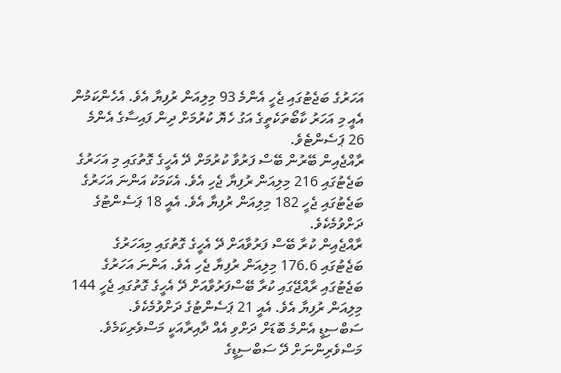އަހަރުގެ ބަޖެޓުގައި ޖެހީ އެންމެ 93 މިލިއަން ރުފިޔާ އެވެ. އެހެންކަމުން އެއީ މި އަހަރު ކާބޯތަކެތީގެ އަގު ހެޔޮ ކުރުމަށް ދިން ފައިސާގެ އެންމެ 26 ޕަސެންޓެވެ.
ރާއްޖެއިން ބޭރުން ބޭސް ފަރުވާ ކުރުމަށް ދޭ އެހީގެ ގޮތުގައި މި އަހަރުގެ ބަޖެޓުގައި 216 މިލިއަން ރުފިޔާ ޖެހި އެވެ. އެކަމަކު އަންނަ އަހަރުގެ ބަޖެޓުގައި ޖެހީ 182 މިލިއަން ރުފިޔާ އެވެ. އެއީ 18 ޕަސެންޓުގެ ދަށްވުމެކެވެ.
ރާއްޖެއިން ކުރާ ބޭސް ފަރުވާއަށް ދޭ އެހީގެ ގޮތުގައި މިއަހަރުގެ ބަޖެޓުގައި 176.6 މިލިއަން ރުފިޔާ ޖެހި އެވެ. އަންނަ އަހަރުގެ ބަޖެޓުގައި ރާއްޖޭގައި ކުރާ ބޭސްފަރުވާއަށް ދޭ އެހީގެ ގޮތުގައި ޖެހީ 144 މިލިއަން ރުފިޔާ އެވެ. އެއީ 21 ޕަސެންޓުގެ ދަށްވުމެކެވެ.
ސަބްސިޑީ އެންމެ ބޮޑަށް ދަށްވި އެއް ދާއިރާއަކީ މަސްވެރިކަމެވެ. މަސްވެރިންނަށް ދޭ ސަބްސިޑީގެ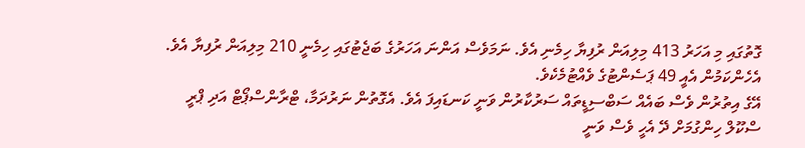ގޮތުގައި މި އަހަރު 413 މިލިއަން ރުފިޔާ ހިމެނި އެވެ. ނަމަވެސް އަންނަ އަހަރުގެ ބަޖެޓުގައި ހިމެނީ 210 މިލިއަން ރުފިޔާ އެވެ. އެހެންކަމުން އެއީ 49 ޕަސެންޓުގެ ވެއްޓުމެކެވެ.
އޭގެ އިތުރުން ވެސް ބައެއް ސަބްސިޑީތައް ސަރުކާރުން ވަނީ ކަނޑައިފަ އެވެ. އެގޮތުން ނަރުދަމާ، ޓްރާންސްޕޯޓް އަދި ޕްރީ ސްކޫލް ހިންގުމަށް ދޭ އެހީ ވެސް ވަނީ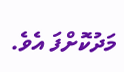މަދުކޮށްފަ އެވެ.